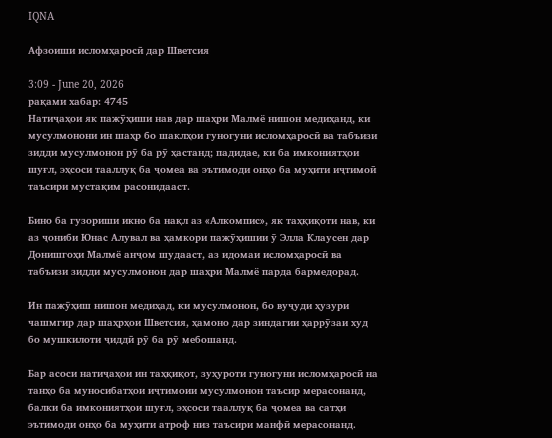IQNA

Афзоиши исломҳаросӣ дар Шветсия

3:09 - June 20, 2026
рақами хабар: 4745
Натиҷаҳои як пажӯҳиши нав дар шаҳри Малмё нишон медиҳанд, ки мусулмонони ин шаҳр бо шаклҳои гуногуни исломҳаросӣ ва табъизи зидди мусулмонон рӯ ба рӯ ҳастанд; падидае, ки ба имкониятҳои шуғл, эҳсоси тааллуқ ба ҷомеа ва эътимоди онҳо ба муҳити иҷтимоӣ таъсири мустақим расонидааст.

Бино ба гузориши икно ба нақл аз «Алкомпис», як таҳқиқоти нав, ки аз ҷониби Юнас Алувал ва ҳамкори пажӯҳишии ӯ Элла Клаусен дар Донишгоҳи Малмё анҷом шудааст, аз идомаи исломҳаросӣ ва табъизи зидди мусулмонон дар шаҳри Малмё парда бармедорад.

Ин пажӯҳиш нишон медиҳад, ки мусулмонон, бо вуҷуди ҳузури чашмгир дар шаҳрҳои Шветсия, ҳамоно дар зиндагии ҳаррӯзаи худ бо мушкилоти ҷиддӣ рӯ ба рӯ мебошанд.

Бар асоси натиҷаҳои ин таҳқиқот, зуҳуроти гуногуни исломҳаросӣ на танҳо ба муносибатҳои иҷтимоии мусулмонон таъсир мерасонанд, балки ба имкониятҳои шуғл, эҳсоси тааллуқ ба ҷомеа ва сатҳи эътимоди онҳо ба муҳити атроф низ таъсири манфӣ мерасонанд.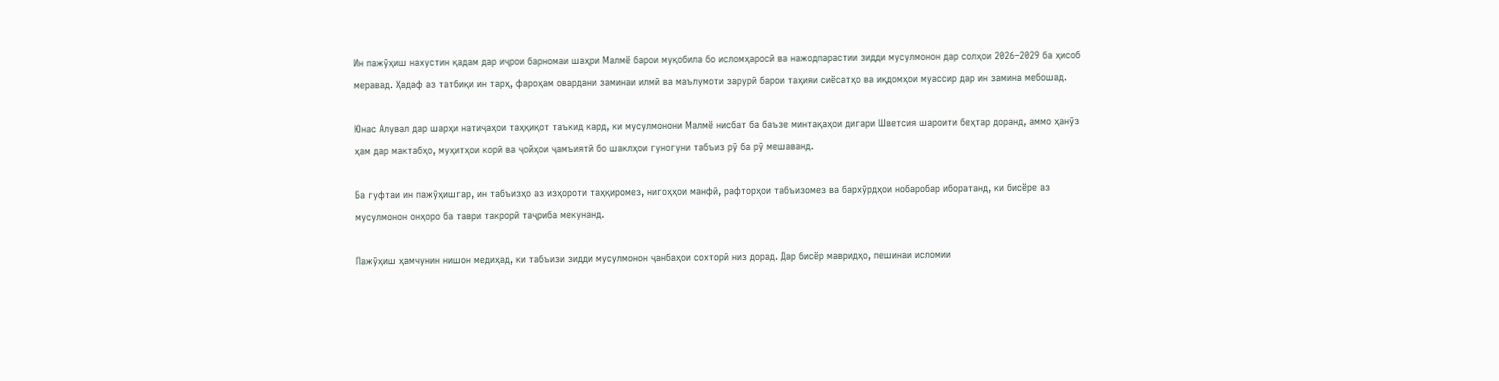Ин пажӯҳиш нахустин қадам дар иҷрои барномаи шаҳри Малмё барои муқобила бо исломҳаросӣ ва нажодпарастии зидди мусулмонон дар солҳои 2026–2029 ба ҳисоб меравад. Ҳадаф аз татбиқи ин тарҳ, фароҳам овардани заминаи илмӣ ва маълумоти зарурӣ барои таҳияи сиёсатҳо ва иқдомҳои муассир дар ин замина мебошад.

Юнас Алувал дар шарҳи натиҷаҳои таҳқиқот таъкид кард, ки мусулмонони Малмё нисбат ба баъзе минтақаҳои дигари Шветсия шароити беҳтар доранд, аммо ҳанӯз ҳам дар мактабҳо, муҳитҳои корӣ ва ҷойҳои ҷамъиятӣ бо шаклҳои гуногуни табъиз рӯ ба рӯ мешаванд.

Ба гуфтаи ин пажӯҳишгар, ин табъизҳо аз изҳороти таҳқиромез, нигоҳҳои манфӣ, рафторҳои табъизомез ва бархӯрдҳои нобаробар иборатанд, ки бисёре аз мусулмонон онҳоро ба таври такрорӣ таҷриба мекунанд.

Пажӯҳиш ҳамчунин нишон медиҳад, ки табъизи зидди мусулмонон ҷанбаҳои сохторӣ низ дорад. Дар бисёр мавридҳо, пешинаи исломии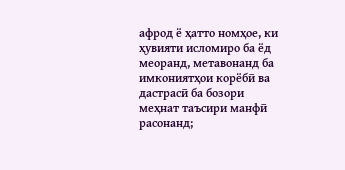афрод ё ҳатто номҳое, ки ҳувияти исломиро ба ёд меоранд, метавонанд ба имкониятҳои корёбӣ ва дастрасӣ ба бозори меҳнат таъсири манфӣ расонанд;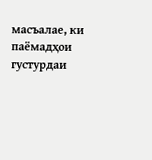масъалае, ки паёмадҳои густурдаи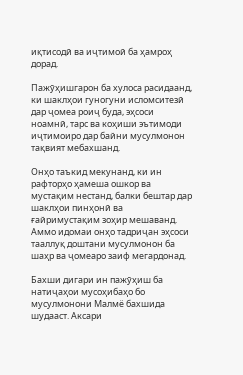иқтисодӣ ва иҷтимоӣ ба ҳамроҳ дорад.

Пажӯҳишгарон ба хулоса расидаанд, ки шаклҳои гуногуни исломситезӣ дар ҷомеа роиҷ буда, эҳсоси ноамнӣ, тарс ва коҳиши эътимоди иҷтимоиро дар байни мусулмонон тақвият мебахшанд.

Онҳо таъкид мекунанд, ки ин рафторҳо ҳамеша ошкор ва мустақим нестанд, балки бештар дар шаклҳои пинҳонӣ ва ғайримустақим зоҳир мешаванд. Аммо идомаи онҳо тадриҷан эҳсоси тааллуқ доштани мусулмонон ба шаҳр ва ҷомеаро заиф мегардонад.

Бахши дигари ин пажӯҳиш ба натиҷаҳои мусоҳибаҳо бо мусулмонони Малмё бахшида шудааст. Аксари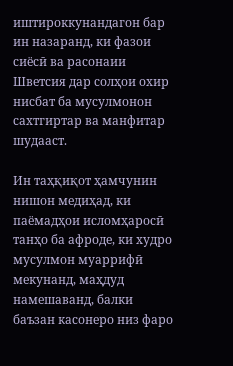иштироккунандагон бар ин назаранд, ки фазои сиёсӣ ва расонаии Шветсия дар солҳои охир нисбат ба мусулмонон сахтгиртар ва манфитар шудааст.

Ин таҳқиқот ҳамчунин нишон медиҳад, ки паёмадҳои исломҳаросӣ танҳо ба афроде, ки худро мусулмон муаррифӣ мекунанд, маҳдуд намешаванд, балки баъзан касонеро низ фаро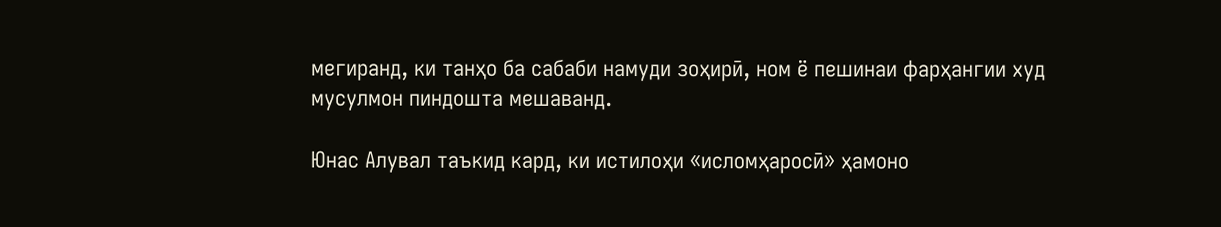мегиранд, ки танҳо ба сабаби намуди зоҳирӣ, ном ё пешинаи фарҳангии худ мусулмон пиндошта мешаванд.

Юнас Алувал таъкид кард, ки истилоҳи «исломҳаросӣ» ҳамоно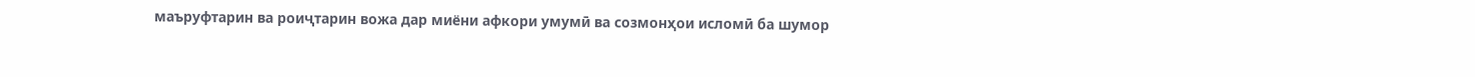маъруфтарин ва роиҷтарин вожа дар миёни афкори умумӣ ва созмонҳои исломӣ ба шумор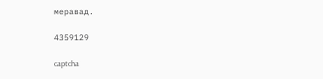меравад.

4359129

captcha